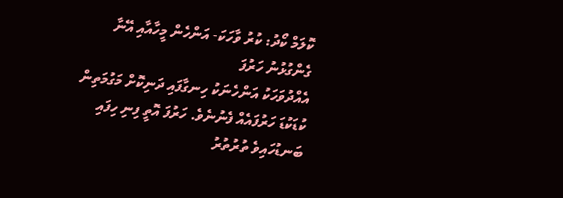ކޮލަމް ކޯދު: ކުރު ވާހަކަ- އަންހެން މީހާއާއި އޭނާ ގެންގުޅުނު ހަރުފަ
އެއްދުވަހަކު އަންހެނަކު ހިނގާފައި ދަނިކޮށް މަގުމަތިން ކުޑަކުޑަ ހަރުފައެއް ފެނުނެވެ. ހަރުފަ އޮތީ ފިނި ހިފައި ބަނޑުހައިވެ ތުރުތުރު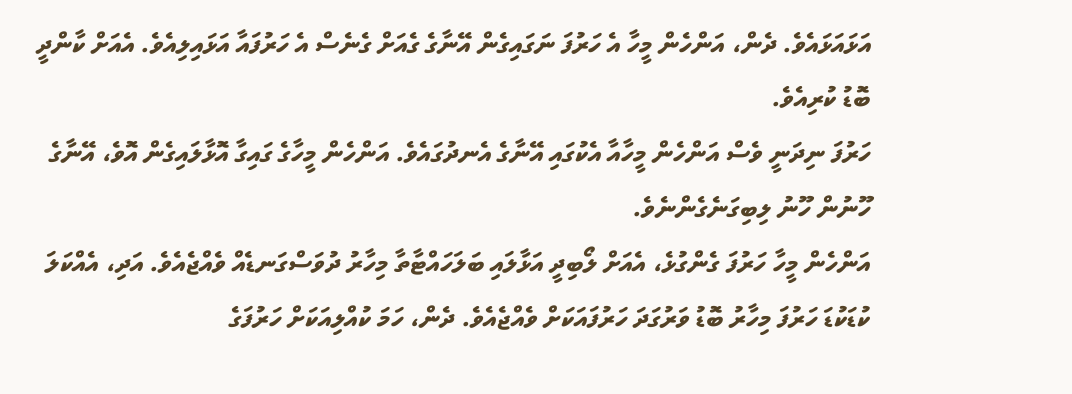އަޅައަޅައެވެ. ދެން، އަންހެން މީހާ އެ ހަރުފަ ނަގައިގެން އޭނާގެ ގެއަށް ގެނެސް އެ ހަރުފައާ އަޅައިލިއެވެ. އެއަށް ކާންދީ ބޮޑު ކުރިއެވެ.
ހަރުފަ ނިދަނީ ވެސް އަންހެން މީހާއާ އެކުގައި އޭނާގެ އެނދުގައެވެ. އަންހެން މީހާގެ ގައިގާ އޮޅާލައިގެން އޮވެ، އޭނާގެ ހޫނުން ހޫނު ލިބިގަނެގެންނެވެ.
އަންހެން މީހާ ހަރުފަ ގެންގުޅެ، އެއަށް ލޯބިދީ އަޅާލައި ބަލަހައްޓާތާ މިހާރު ދުވަސްގަނޑެއް ވެއްޖެއެވެ. އަދި، އެއްކަލަ ކުޑަކުޑަ ހަރުފަ މިހާރު ބޮޑު ވަރުގަދަ ހަރުފައަކަށް ވެއްޖެއެވެ. ދެން، ހަމަ ކުއްލިއަކަށް ހަރުފަގެ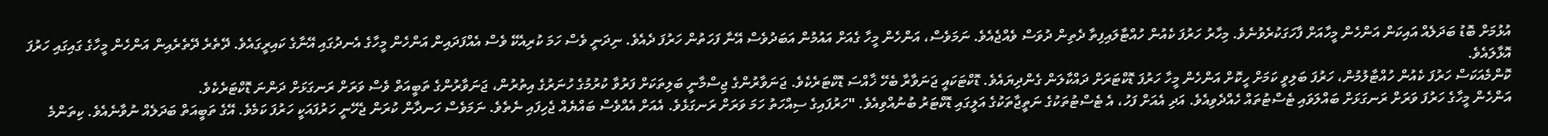އުޅުމަށް ބޮޑު ބަދަލެއް އައިކަން އަންހެން މީހާއަށް ފާހަގަކުރެވުނެވެ. މިހާރު ހަރުފަ ކެއުން ހުއްޓާލައިފިތާ ދެތިން ދުވަސް ވެއްޖެއެވެ. ނަމަވެސް، އަންހެން މީހާ ގެއަށް އައުމުން އަބަދުވެސް އޭނާ ފަހަތުން ހަރުފަ ދެއެވެ. ނިދަނީ ވެސް ހަމަ ކުރިއެކޭ ވެސް އެއްފަދައިން އަންހެން މީހާގެ އެނދުގައި އޭނާގެ ކައިރީގައެވެ. ދޭތެރެ ދޭތެރެއިން އަންހެން މީހާގެ ގައިގައި ހަރުފަ އޮޅާލައެވެ.
ކޮންމެއަކަސް ހަރުފަ ކެއުން ހުއްޓާލުމުން، ހަރުފަ ބަލިވީ ކަމަށް ހީކޮށް އަންހެން މީހާ ހަރުފަ ޑޮކްޓަރަށް ދައްކާލަން ގެންދިޔައެވެ. ޑޮކްޓަކައީ ޖަނަވާރާ ބެހޭ ޚާއްސަ ޑޮކްޓަރެކެވެ. ޖަނަވާރުންގެ ޖިސްމާނީ ބަލިތަކަށް ފަރުވާ ކުރުމުގެ ހުނަރުގެ އިތުރުން، ޖަނަވާރުންގެ ތަބީއަތް ވެސް ވަރަށް ރަނގަޅަށް ދަންނަ ޑޮކްޓަރެކެވެ.
އަންހެން މީހާގެ ހަރުފަ ވަރަށް ރަނގަޅަށް ބައްލަވައި ޓެސްޓުތައް ހެއްދެވިއެވެ. އަދި އެއަށް ފަހު، އެ ޓެސްޓުތަކުގެ ނަތީޖާތަކުގެ އަލީގައި ޑޮކްޓަރު ބުނުއްވިއެވެ. "ހަރުފައިގެ ސިއްހަތު ހަމަ ވަރަށް ރަނގަޅެވެ. އެއަށް އެއްވެސް ބައްޔެއް ޖެހިފައި ނެތެވެ. ނަމަވެސް ހަނދާން ކުރަން ޖެހޭނީ ހަރުފައަކީ ހަރުފަ ކަމެވެ. އޭގެ ތަބީއަތް ބަދަލެއް ނުވާނެއެވެ. ކިތަންމެ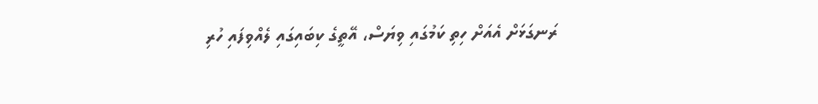ރަނގަޅަށް އެއަށް ހިތި ކަމުގައި ވިޔަސް، އޭތީގެ ކިބައިގައި ލެއްވިފައި ހުރި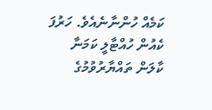ކަމެއް ހުންނާނެއެވެ. ހަރުފަ ކެއުން ހުއްޓާލީ ކަމަނާ ކާލަން ތައްޔާރުވުމުގެ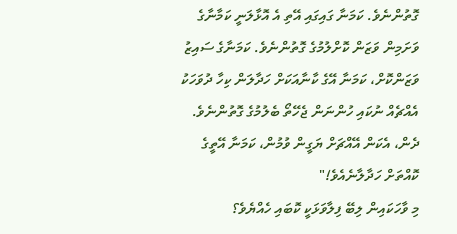ގޮތުންނެވެ. ކަމަނާ ގައިގައި އޭތި އެ އޮޅާލަނީ ކަމާނާގެ ވަށަމިން ވަޒަން ކޮށްލުމުގެ ގޮތުންނެވެ. ކަމަނާގެ ސައިޒު ވަޒަންކޮށް، ކަމަނާ އޭގެ ކާނާއަކަށް ހަދާލަން ކިހާ ދުވަހަކު އެއްޗެއް ނުކައި ހުންނަން ޖެހޭތޯ ބެލުމުގެ ގޮތުންނެވެ. ދެން، އެކަން އޭއްޗަށް ޔަގީން ވުމުން، ކަމަނާ އޭތީގެ ކޮއްތަށް ހަދާލާނެއެވެ!"
މި ވާހަކައިން ލިބޭ ފިލާވަޅަކީ ކޮބައި ހެއްޔެވެ؟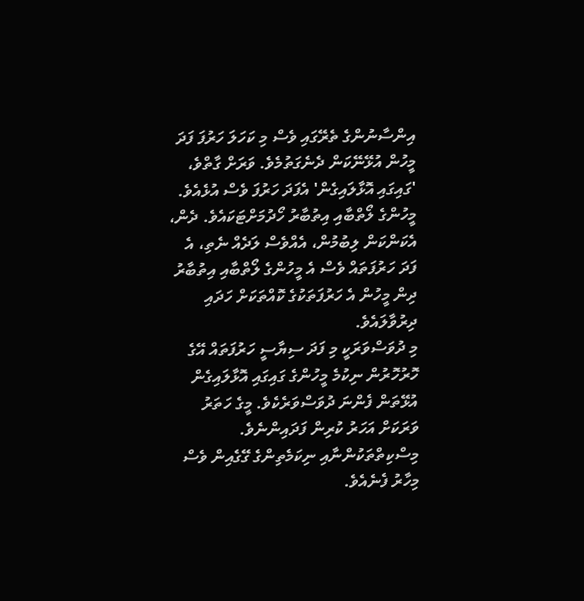އިންސާނުންގެ ތެރޭގައި ވެސް މި ކަހަލަ ހަރުފަ ފަދަ މީހުން އުޅޭނޭކަން ދެނެގަތުމެވެ. ވަރަށް ގާތްވެ، 'ގައިގައި އޮޅާލައިގެން' އެފަދަ ހަރުފަ ވެސް އުޅެއެވެ. މީހުންގެ ލޯތްބާއި އިތުބާރު ހޯދުމަށްޓަކައެވެ. ދެން، އެކަންކަން ލިބުމުން، އެއްވެސް ލަދެއް ނެތި، އެ ފަދަ ހަރުފަތައް ވެސް އެ މީހުންގެ ލޯތްބާއި އިތުބާރު ދިން މީހުން އެ ހަރުފަތަކުގެ ކޮއްތަކަށް ހަދައި ދިރުވާލައެވެ.
މި ދުވަސްވަރަކީ މި ފަދަ ސިޔާސީ ހަރުފަތައް އޭގެ ހޮރުހޮރުން ނިކުމެ މީހުންގެ ގައިގައި އޮޅާލައިގެން އުޅޭތަން ފެންނަ ދުވަސްވަރެކެވެ. މީގެ ހަތަރު ވަރަކަށް އަހަރު ކުރިން ފަދައިންނެވެ. މިސްކިތްތަކުންނާއި ނިކަމެތިންގެ ގޭގެއިން ވެސް މިހާރު ފެނެއެވެ.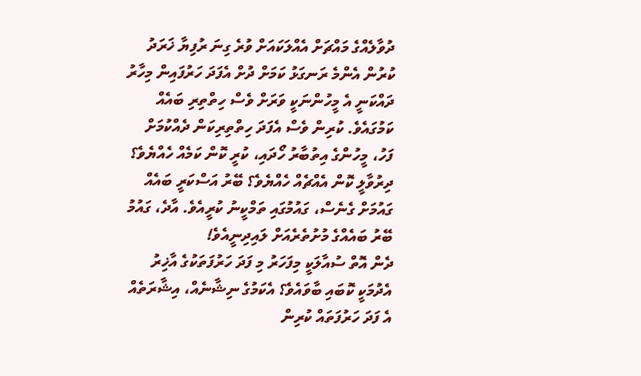ދުވާލެއްގެ މައްޗަށް އެއްލަކައަށް ވުރެ ގިނަ ރުފިޔާ ޚަރަދު ކުރުން އެންމެ ރަނގަޅު ކަމަށް ދުށް އެފަދަ ހަރުފައިން މިހާރު ދައްކަނީ އެ މީހުންނަކީ ވަރަށް ވެސް ހިތްތިރި ބައެއް ކަމުގައެވެ. ކުރިން ވެސް އެފަދަ ހިތްތިރިކަން ދެއްކުމަށް ފަހު، މީހުންގެ އިތުބާރު ހޯދައި، ކުރީ ކޮން ކަމެއް ހެއްޔެވެ؟ ދިރުވާލީ ކޮން އެއްޗެއް ހެއްޔެވެ؟ ބޭރު އަސްކަރީ ބައެއް ގައުމަށް ގެނެސް، ގައުމުގައި ތަމްކީނު ކުރީއެވެ. އާދެ، ގައުމު ބޭރު ބައެއްގެ މުށުތެރެއަށް ލައިދިނީއެވެ!
ދެން އޮތް ސުއާލަކީ މިފަހަރު މި ފަދަ ހަރުފަތަކުގެ އާޚިރު އެދުމަކީ ކޮބައި ބާވައެވެ؟ އެކަމުގެ ނިޝާނެއް، އިޝާރަތެއް އެ ފަދަ ހަރުފަތައް ކުރިން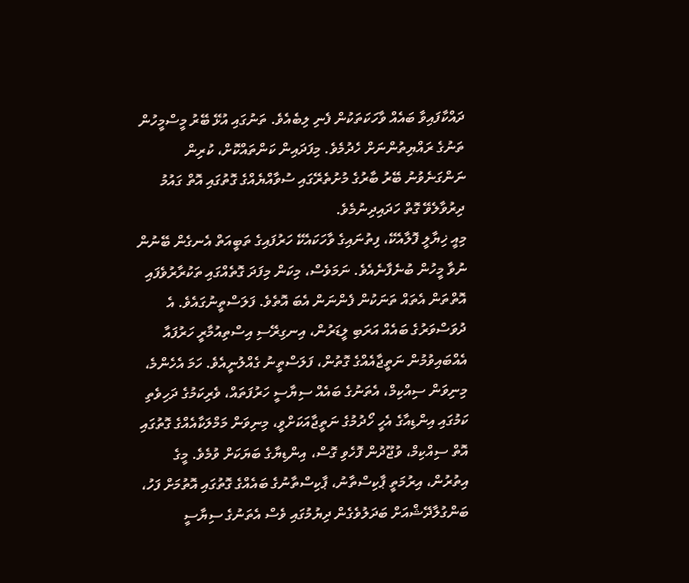ދައްކާފައިވާ ބައެއް ވާހަކަތަކުން ފެނި ލިބެއެވެ. ތަނުގައި އުޅޭ ބޭރު މީސްމީހުން ތަނުގެ ރައްޔިތުންނަށް ހެދުމެވެ. މިފަދައިން ކަންތައްކޮށް، ކުރިން ނަންގަނެވުނު ބޭރު ބާރުގެ މުށުތެރޭގައި ސުވާއްޔެއްގެ ގޮތުގައި އޮތް ގައުމު ދިރުވާލެވޭ ގޮތް ހަދައިދިނުމެވެ.
މިއީ ޚިޔާލީ ފޮލާއެކޭ، ފިތުނައިގެ ވާހަކައެކޭ ހަރުފައިގެ ތަބީއަތް އެނގެން ބޭނުން ނުވާ މީހުން ބުނެފާނެއެވެ. ނަމަވެސް، މިކަން މިފަދަ ގޮތެއްގައި ތަކުރާރުވެފައި އޮތްތަން އެތައް ތަނަކުން ފެންނަން އެބަ އޮތެވެ. ފަލަސްތީނުގައެވެ. އެ ދުވަސްވަރުގެ ބައެއް އަރަބި ލީޑަރުން، އިނގިރޭސި އިސްތިއުމާރީ ހަރުފައާ އެއްބައިވުމުން ނަތީޖާއެއްގެ ގޮތުން، ފަލަސްތީނު ގެއްލުނީއެވެ. ހަމަ އެހެންމެ، މިނިވަން ސިއްކިމް، އެތަނުގެ ބައެއް ސިޔާސީ ހަރުފަތައް، ވެރިކަމުގެ ދަހިވެތި ކަމުގައި އިންޑިއާގެ އެހީ ހޯދުމުގެ ނަތީޖާއަކަށްވީ، މިނިވަން މަމްލަކާއެއްގެ ގޮތުގައި އޮތް ސިއްކިމް، ވުޖޫދުން ފޮހެވި ގޮސް، އިންޑިޔާގެ ބަޔަކަށް ވުމެވެ. މީގެ އިތުރުން، އިރުމަތީ ޕާކިސްތާނު، ޕާކިސްތާނުގެ ބައެއްގެ ގޮތުގައި އޮތުމަށް ފަހު، ބަންގުލާދޭޝްއަށް ބަދަލުވެގެން ދިޔުމުގައި ވެސް އެތަނުގެ ސިޔާސީ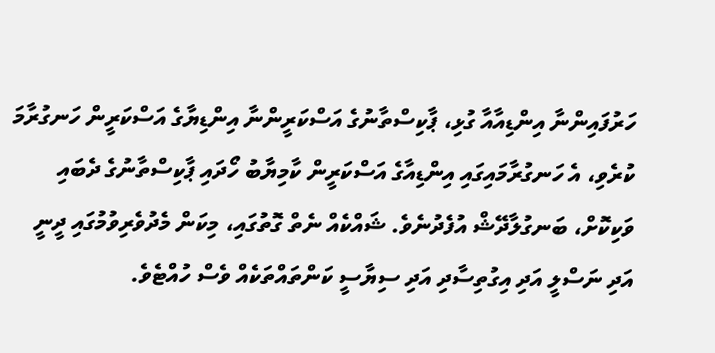ހަރުފައިންނާ އިންޑިއާއާ ގުޅި، ޕާކިސްތާނުގެ އަސްކަރީންނާ އިންޑިޔާގެ އަސްކަރީން ހަނގުރާމަ ކުރެވި، އެ ހަނގުރާމައިގައި އިންޑިއާގެ އަސްކަރީން ކާމިޔާބު ހޯދައި ޕާކިސްތާނުގެ ދެބައި ވަކިކޮށް، ބަނގުލާދޭޝް އުފެދުނެވެ. ޝައްކެއް ނެތް ގޮތުގައި، މިކަން މެދުވެރިވުމުގައި ދީނީ އަދި ނަސްލީ އަދި އިގުތިސާދި އަދި ސިޔާސީ ކަންތައްތަކެއް ވެސް ހުއްޓެވެ.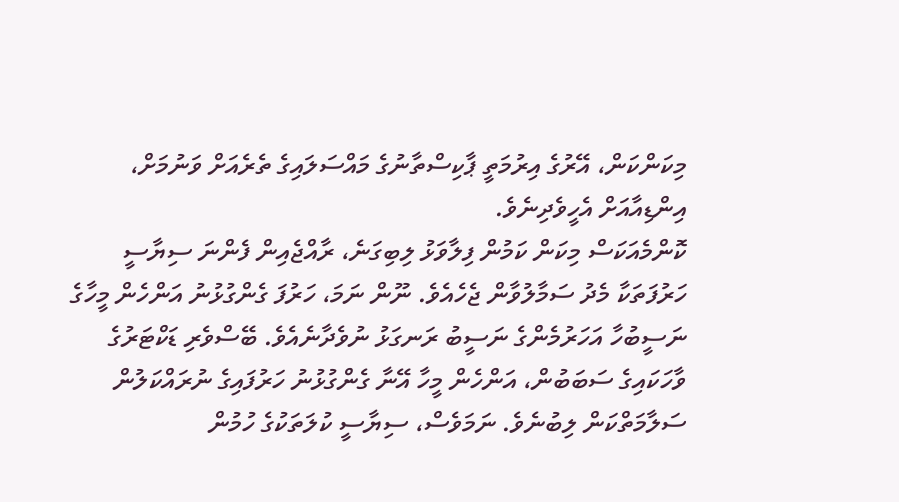މިކަންކަން، އޭރުގެ އިރުމަތީ ޕާކިސްތާނުގެ މައްސަލައިގެ ތެރެއަށް ވަނުމަށް، އިންޑިއާއަށް އެހީވެދިނެވެ.
ކޮންމެއަކަސް މިކަން ކަމުން ފިލާވަޅު ލިބިގަނެ، ރާއްޖެއިން ފެންނަ ސިޔާސީ ހަރުފަތަކާ މެދު ސަމާލުވާން ޖެހެއެވެ. ނޫން ނަމަ، ހަރުފަ ގެންގުޅުނު އަންހެން މީހާގެ ނަސީބުހާ އަހަރުމެންގެ ނަސީބު ރަނގަޅު ނުވެދާނެއެވެ. ބޭސްވެރި ޑަކްޓަރުގެ ވާހަކައިގެ ސަބަބުން، އަންހެން މީހާ އޭނާ ގެންގުޅުނު ހަރުފައިގެ ނުރައްކަލުން ސަލާމަތްކަން ލިބުނެވެ. ނަމަވެސް، ސިޔާސީ ކުލަތަކުގެ ހުމުން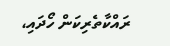ރައްކާތެރިކަން ހޯދައި،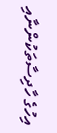އިހުގެ ހާދިސާތަކުންނާއި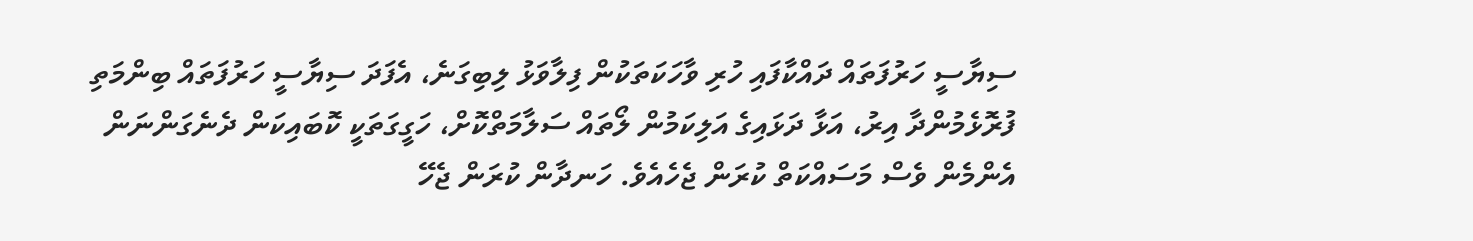ސިޔާސީ ހަރުފަތައް ދައްކާފައި ހުރި ވާހަކަތަކުން ފިލާވަޅު ލިބިގަނެ، އެފަދަ ސިޔާސީ ހަރުފަތައް ބިންމަތި ފުރޮޅެމުންދާ އިރު، އަޅާ ދަޅައިގެ އަލިކަމުން ލޯތައް ސަލާމަތްކޮށް، ހަގީގަތަކީ ކޮބައިކަން ދެނެގަންނަން އެންމެން ވެސް މަސައްކަތް ކުރަން ޖެހެއެވެ. ހަނދާން ކުރަން ޖެހޭ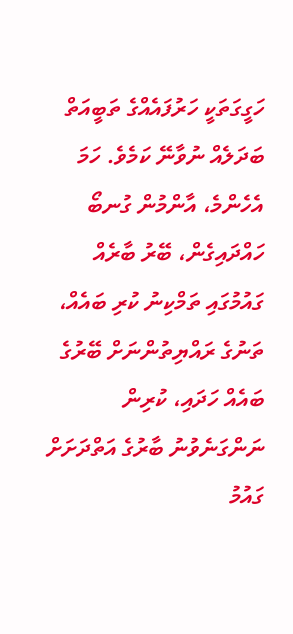ހަގީގަތަކީ ހަރުފައެއްގެ ތަބީއަތް ބަދަލެއް ނުވާނޭ ކަމެވެ. ހަމަ އެހެންމެ، އާންމުން ގުނބޯ ހައްދައިގެން، ބޭރު ބާރެއް ގައުމުގައި ތަމްކިނު ކުރި ބައެއް، ތަނުގެ ރައްޔިތުންނަށް ބޭރުގެ ބައެއް ހަދައި، ކުރިން ނަންގަނެވުނު ބާރުގެ އަތްދަށަށް ގައުމު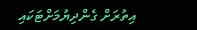އިތުރަށް ގެންދިޔުމަށްޓަކައި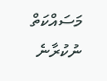މަސައްކަތް ނުކުރާނެ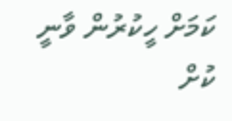ކަމަށް ހީކުރުން ވާނީ ކުށް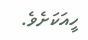ހީއަކަށެވެ.